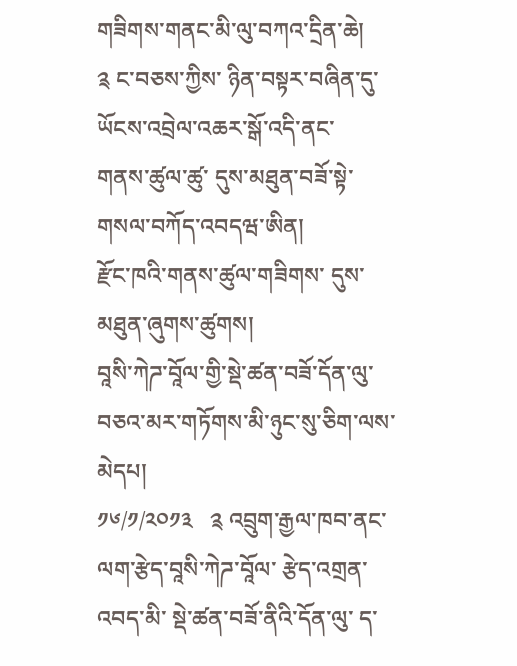གཟིགས་གནང་མི་ལུ་བཀའ་དྲིན་ཆེ།
༉ ང་བཅས་ཀྱིས་ ཉིན་བསྟར་བཞིན་དུ་
ཡོངས་འབྲེལ་འཆར་སྒོ་འདི་ནང་
གནས་ཚུལ་ཚུ་ དུས་མཐུན་བཟོ་སྟེ་ གསལ་བཀོད་འབདཝ་ཨིན།
རྫོང་ཁའི་གནས་ཚུལ་གཟིགས་ དུས་མཐུན་ཞུགས་ཚུགས།
བཱསི་ཀེཌ་བཱོལ་གྱི་སྡེ་ཚན་བཟོ་དོན་ལུ་ བཅའ་མར་གཏོགས་མི་ཉུང་སུ་ཅིག་ལས་མེདཔ།
༡༦/༡/༢༠༡༣   ༉ འབྲུག་རྒྱལ་ཁབ་ནང་ ལག་རྩེད་བཱསི་ཀེཌ་བཱོལ་ རྩེད་འགྲན་འབད་མི་ སྡེ་ཚན་བཟོ་ནིའི་དོན་ལུ་ ད་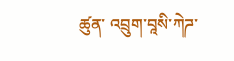ཚུན་ འབྲུག་བཱསི་ཀེཌ་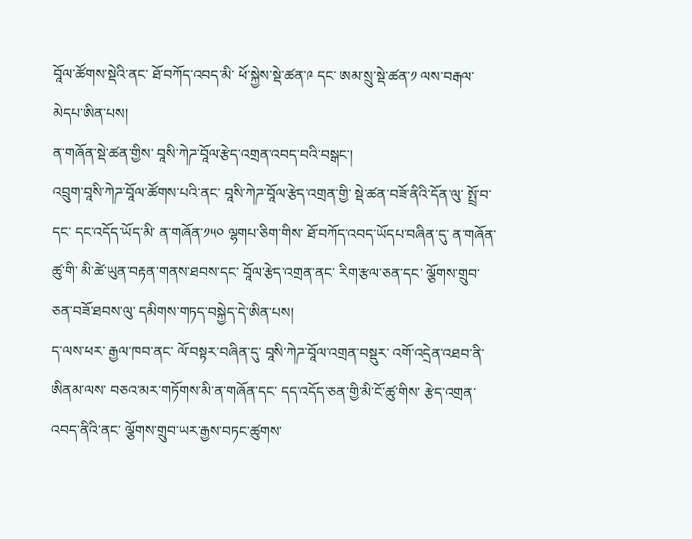བཱོལ་ཚོགས་སྡེའི་ནང་ ཐོ་བཀོད་འབད་མི་ ཕོ་སྐྱེས་སྡེ་ཚན་༩ དང་ ཨམ་སྲུ་སྡེ་ཚན་༡ ལས་བརྒལ་ མེདཔ་ཨིན་པས།
ན་གཞོན་སྡེ་ཚན་གྱིས་ བཱསི་ཀེཌ་བཱོལ་རྩེད་འགྲན་འབད་བའི་བསྒང་།
འབྲུག་བཱསི་ཀེཌ་བཱོལ་ཚོགས་པའི་ནང་ བཱསི་ཀེཌ་བཱོལ་རྩེད་འགྲན་གྱི་ སྡེ་ཚན་བཟོ་ནིའི་དོན་ལུ་ སྤྲོ་བ་དང་ དང་འདོད་ཡོད་མི་ ན་གཞོན་༡༥༠ ལྷགཔ་ཅིག་གིས་ ཐོ་བཀོད་འབད་ཡོདཔ་བཞིན་དུ་ ན་གཞོན་ཚུ་གི་ མི་ཚེ་ཡུན་བརྟན་གནས་ཐབས་དང་ བཱོལ་རྩེད་འགྲན་ནང་ རིག་རྩལ་ཅན་དང་ ལྕོགས་གྲུབ་ཅན་བཟོ་ཐབས་ལུ་ དམིགས་གཏད་བསྐྱེད་དེ་ཨིན་པས།
ད་ལས་ཕར་ རྒྱལ་ཁབ་ནང་ ལོ་བསྟར་བཞིན་དུ་ བཱསི་ཀེཌ་བཱོལ་འགྲན་བསྡུར་ འགོ་འདྲེན་འཐབ་ནི་ཨིནམ་ལས་ བཅའ་མར་གཏོགས་མི་ན་གཞོན་དང་ དད་འདོད་ཅན་གྱི་མི་ངོ་ཚུ་གིས་ རྩེད་འགྲན་འབད་ནིའི་ནང་ ལྕོགས་གྲུབ་ཡར་རྒྱས་བཏང་ཚུགས་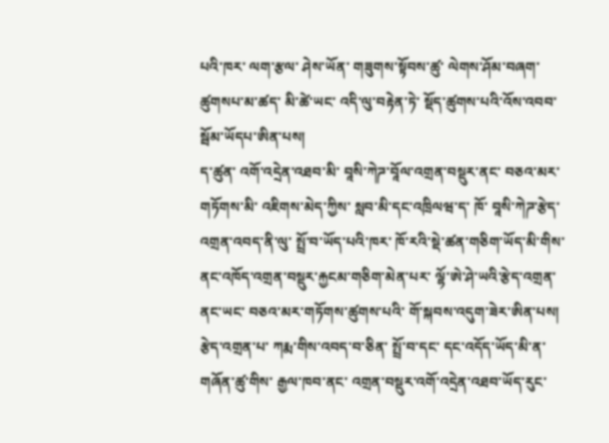པའི་ཁར་ ལག་རྩལ་ ཤེས་ཡོན་ གཟུགས་སྟོབས་ཚུ་ ལེགས་ཤོམ་བཞག་ཚུགསཔ་མ་ཚད་ མི་ཚེ་ཡང་ འདི་ལུ་བརྟེན་ཏེ་ སྡོད་ཚུགས་པའི་འོས་འབབ་སྦོམ་ཡོདཔ་ཨིན་པས།
ད་ཚུན་ འགོ་འདྲེན་འཐབ་མི་ བཱསི་ཀེཌ་བཱོལ་འགྲན་བསྡུར་ནང་ བཅའ་མར་གཏོགས་མི་ འཇིགས་མེད་ཀྱིས་ སླབ་མི་དང་འཁྲིལཝ་ད་ ཁོ་ བཱསི་ཀེཌ་རྩེད་འགྲན་འབད་ནི་ལུ་ སྤྲོ་བ་ཡོད་པའི་ཁར་ ཁོ་རའི་སྡེ་ཚན་གཅིག་ཡོད་མི་གིས་ ནང་འཁོད་འགྲན་བསྡུར་རྐྱངམ་གཅིག་མེན་པར་ ལྷོ་ཨེ་ཤེ་ཡའི་རྩེད་འགྲན་ནང་ཡང་ བཅའ་མར་གཏོགས་ཚུགས་པའི་ གོ་སྐབས་འདུག་ཟེར་ཨིན་པས།
རྩེད་འགྲན་པ་ ཀརྨ་གིས་འབད་བ་ཅིན་ སྤྲོ་བ་དང་ དང་འདོད་ཡོད་མི་ན་གཞོན་ཚུ་གིས་ རྒྱལ་ཁབ་ནང་ འགྲན་བསྡུར་འགོ་འདྲེན་འཐབ་ཡོད་རུང་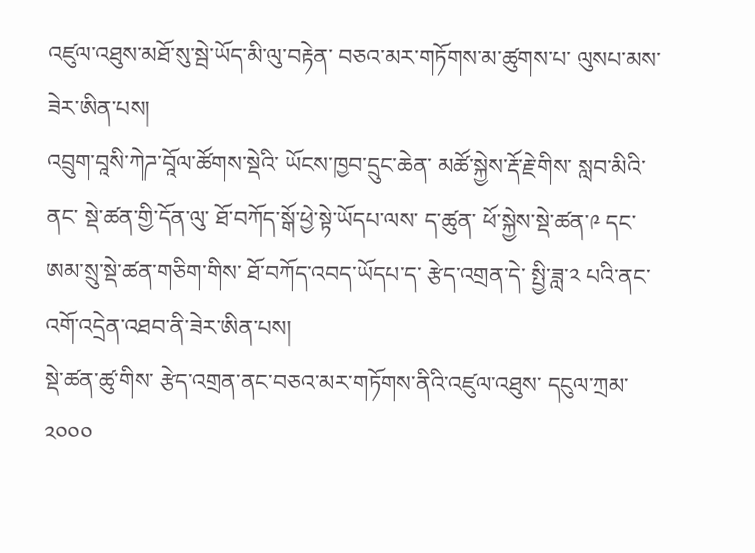འཛུལ་འཐུས་མཐོ་སུ་སྦེ་ཡོད་མི་ལུ་བརྟེན་ བཅའ་མར་གཏོགས་མ་ཚུགས་པ་ ལུསཔ་མས་ཟེར་ཨིན་པས།
འབྲུག་བཱསི་ཀེཌ་བཱོལ་ཚོགས་སྡེའི་ ཡོངས་ཁྱབ་དྲུང་ཆེན་ མཚོ་སྐྱེས་རྡོ་རྗེ་གིས་ སླབ་མིའི་ནང་ སྡེ་ཚན་གྱི་དོན་ལུ་ ཐོ་བཀོད་སྒོ་ཕྱེ་སྟེ་ཡོདཔ་ལས་ ད་ཚུན་ ཕོ་སྐྱེས་སྡེ་ཚན་༩ དང་ ཨམ་སྲུ་སྡེ་ཚན་གཅིག་གིས་ ཐོ་བཀོད་འབད་ཡོདཔ་ད་ རྩེད་འགྲན་དེ་ སྤྱི་ཟླ་༢ པའི་ནང་ འགོ་འདྲེན་འཐབ་ནི་ཟེར་ཨིན་པས།
སྡེ་ཚན་ཚུ་གིས་ རྩེད་འགྲན་ནང་བཅའ་མར་གཏོགས་ནིའི་འཛུལ་འཐུས་ དངུལ་ཀྲམ་༢༠༠༠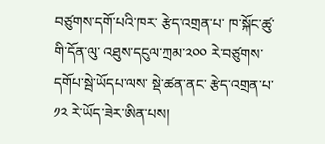བཙུགས་དགོ་པའི་ཁར་ རྩེད་འགྲན་པ་ ཁ་སྐོང་ཚུ་གི་དོན་ལུ་ འཐུས་དངུལ་ཀྲམ་༢༠༠ རེ་བཙུགས་དགོཔ་སྦེ་ཡོདཔ་ལས་ སྡེ་ཚན་ནང་ རྩེད་འགྲན་པ་༡༢ རེ་ཡོད་ཟེར་ཨིན་པས།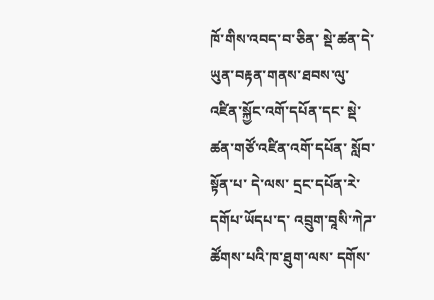ཁོ་གིས་འབད་བ་ཅིན་ སྡེ་ཚན་དེ་ ཡུན་བརྟན་གནས་ཐབས་ལུ་ འཛིན་སྐྱོང་འགོ་དཔོན་དང་ སྡེ་ཚན་གཙོ་འཛིན་འགོ་དཔོན་ སློབ་སྟོན་པ་ དེ་ལས་ དྲང་དཔོན་རེ་དགོཔ་ཡོདཔ་ད་ འབྲུག་བཱསི་ཀེཌ་ཚོགས་པའི་ཁ་ཐུག་ལས་ དགོས་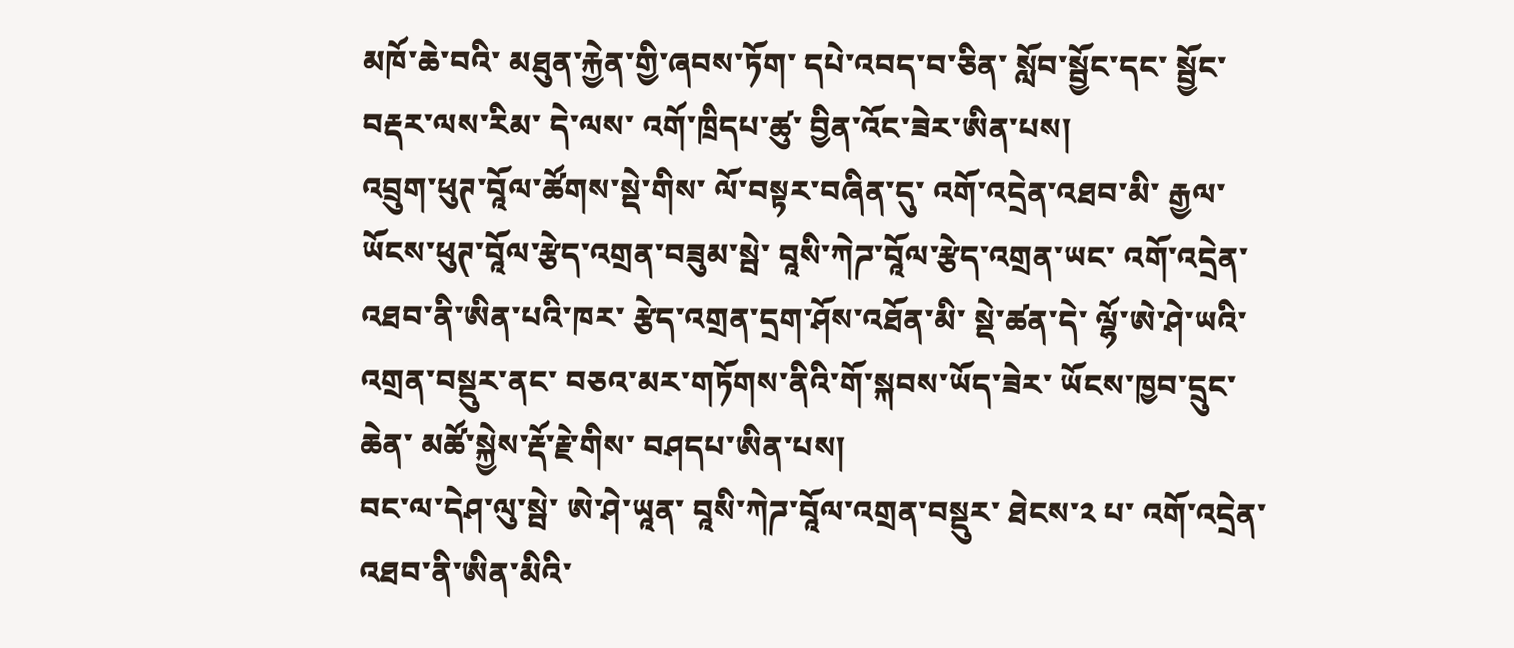མཁོ་ཆེ་བའི་ མཐུན་རྐྱེན་གྱི་ཞབས་ཏོག་ དཔེ་འབད་བ་ཅིན་ སློབ་སྦྱོང་དང་ སྦྱོང་བརྡར་ལས་རིམ་ དེ་ལས་ འགོ་ཁྲིདཔ་ཚུ་ བྱིན་འོང་ཟེར་ཨིན་པས།
འབྲུག་ཕུཊ་བཱོལ་ཚོགས་སྡེ་གིས་ ལོ་བསྟར་བཞིན་དུ་ འགོ་འདྲེན་འཐབ་མི་ རྒྱལ་ཡོངས་ཕུཊ་བཱོལ་རྩེད་འགྲན་བཟུམ་སྦེ་ བཱསི་ཀེཌ་བཱོལ་རྩེད་འགྲན་ཡང་ འགོ་འདྲེན་འཐབ་ནི་ཨིན་པའི་ཁར་ རྩེད་འགྲན་དྲག་ཤོས་འཐོན་མི་ སྡེ་ཚན་དེ་ ལྷོ་ཨེ་ཤེ་ཡའི་འགྲན་བསྡུར་ནང་ བཅའ་མར་གཏོགས་ནིའི་གོ་སྐབས་ཡོད་ཟེར་ ཡོངས་ཁྱབ་དྲུང་ཆེན་ མཚོ་སྐྱེས་རྡོ་རྗེ་གིས་ བཤདཔ་ཨིན་པས།
བང་ལ་དེཤ་ལུ་སྦེ་ ཨེ་ཤེ་ཡཱན་ བཱསི་ཀེཌ་བཱོལ་འགྲན་བསྡུར་ ཐེངས་༢ པ་ འགོ་འདྲེན་འཐབ་ནི་ཨིན་མིའི་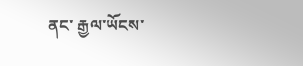ནང་ རྒྱལ་ཡོངས་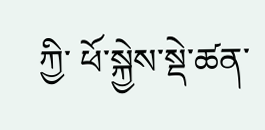ཀྱི་ ཕོ་སྐྱེས་སྡེ་ཚན་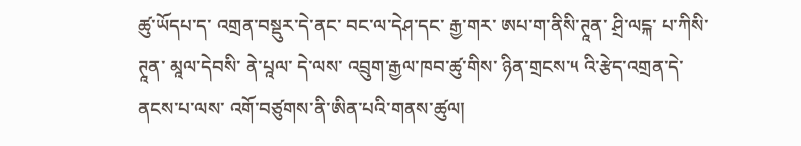ཚུ་ཡོདཔ་ད་ འགྲན་བསྡུར་དེ་ནང་ བང་ལ་དེཤ་དང་ རྒྱ་གར་ ཨཔ་ག་ནིསི་ཊཱན་ ཤྲི་ལངྐ་ པ་ཀིསི་ཊཱན་ མཱལ་དེབསི་ ནེ་པཱལ་ དེ་ལས་ འབྲུག་རྒྱལ་ཁབ་ཚུ་གིས་ ཉིན་གྲངས་༥ འི་རྩེད་འགྲན་དེ་ ནངས་པ་ལས་ འགོ་བཙུགས་ནི་ཨིན་པའི་གནས་ཚུལ།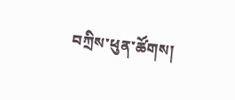བཀྲིས་ཕུན་ཚོགས།